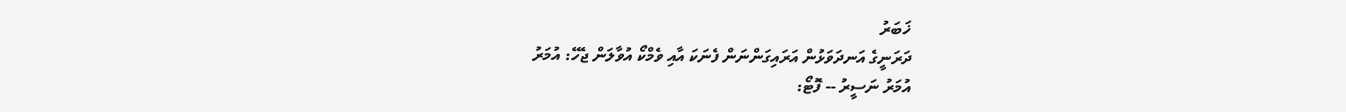ޚަބަރު
ދަރަނީގެ އަނދަވަޅުން އަރައިގަންނަން ފެނަކަ އާއި ވެމްކޯ އުވާލަން ޖެހޭ: އުމަރު
އުމަރު ނަސީރު -- ފޮޓޯ: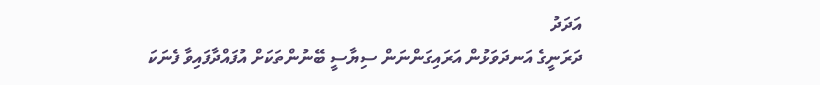އަދަދު
ދަރަނީގެ އަނދަވަޅުން އަރައިގަންނަން ސިޔާސީ ބޭނުންތަކަށް އުފައްދާފައިވާ ފެނަކަ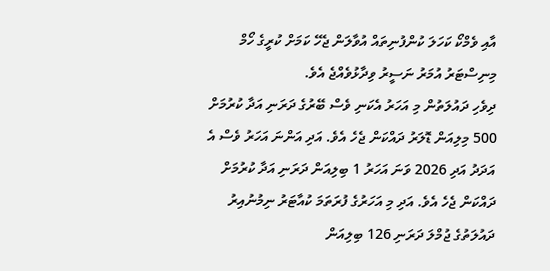އާއި ވެމްކޯ ކަހަލަ ކުންފުނިތައް އުވާލަން ޖެހޭ ކަމަށް ކުރީގެ ހޯމް މިނިސްޓަރު އުމަރު ނަސީރު ވިދާޅުވެއްޖެ އެވެ.
ދިވެހި ދައުލަތުން މި އަހަރު އެކަނި ވެސް ބޭރުގެ ދަރަނި އަދާ ކުރުމަށް 500 މިލިއަން ޑޮލަރު ދައްކަން ޖެހެ އެވެ. އަދި އަންނަ އަހަރު ވެސް އެ އަދަދު އަދި 2026 ވަނަ އަހަރު 1 ބިލިއަން ދަރަނި އަދާ ކުރުމަށް ދައްކަން ޖެހެ އެވެ. އަދި މި އަހަރުގެ ފުރަތަމަ ކުއާޓަރު ނިމުނުއިރު ދައުލަތުގެ ޖުމްލަ ދަރަނި 126 ބިލިއަން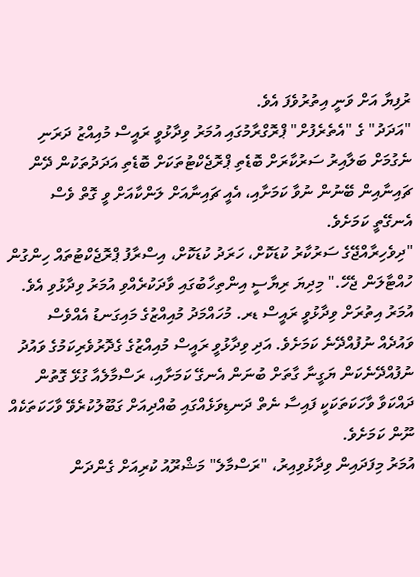ރުފިޔާ އަށް ވަނީ އިތުރުވެފަ އެވެ.
"އަދަދު" ގެ "އެތެރެފުށް" ޕްރޮގްރާމުގައި އުމަރު ވިދާޅުވީ ރައީސް މުއިއްޒު ދަރަނި ނެގުމަށް ބަލާއިރު ސަރުކާރަށް ބޮޑެތި ޕްރޮޖެކްޓުތަކަށް ބޮޑެތި އަދަދުތަކުން ދޭން ޗައިނާއިން ބޭނުން ނުވާ ކަމަށާއި، އެއީ ޗައިނާއަށް ލަންކާއަށް ވީ ގޮތް ވެސް އެނގޭތީ ކަމަށެވެ.
"ދިވެހިރާއްޖޭގެ ސަރުކާރު ކުޑަކޮށް، ހަރަދު ކުޑަކޮށް، އިސްރާފު ޕްރޮޖެކްޓުތައް ހިންގުން ހުއްޓާލަން ޖެހޭ." މިދިޔަ ރިޔާސީ އިންތިހާބުގައި ވާދަކުރެއްވި އުމަރު ވިދާޅުވި އެވެ.
އުމަރު އިތުރަށް ވިދާޅުވީ ރައީސް ޑރ. މުހައްމަދު މުއިއްޒުގެ މައިގަނޑު އެއްވެސް ވައުދެއް ނުފުއްދޭނެ ކަމަށެވެ. އަދި ވިދާޅުވީ ރައީސް މުއިއްޒުގެ ގެދޮރުވެރިކަމުގެ ވައުދު ނުފުއްދޭނެކަން ޔަގީނާ ގާތަށް ބުނަން އެނގޭ ކަމަށާއި، ރަސްމާލެއާ ގުޅޭ ގޮތުން ދައްކަވާ ވާހަކަތަކަކީ ފައިސާ ނެތް ދަނޑިވަޅެއްގައި ބުއްދިއަށް ގަބޫލުކުރެވޭ ވާހަކަތަކެއް ނޫން ކަމަށެވެ.
އުމަރު މިފަދައިން ވިދާޅުވިއިރު، "ރަސްމާލެ" މަޝްރޫއު ކުރިއަށް ގެންދަން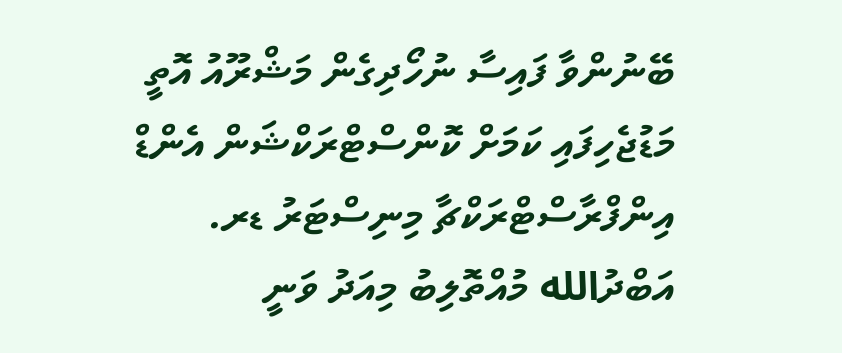ބޭނުންވާ ފައިސާ ނުހޯދިގެން މަޝްރޫއު އޮތީ މަޑުޖެހިފައި ކަމަށް ކޮންސްޓްރަކްޝަން އެންޑް އިންފްރާސްޓްރަކްޗާ މިނިސްޓަރު ޑރ. އަބްދުالله މުއްތޮލިބު މިއަދު ވަނީ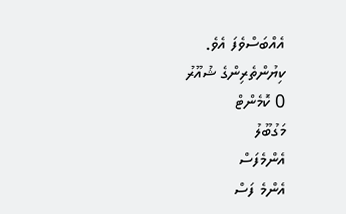އެއްބަސްވެފަ އެވެ.
ކިޔުންތެރިންގެ ޝުއޫރު
0 ކޮމެންޓް
މަގުބޫލު
އެންމެފަސް
އެންމެ ފަސް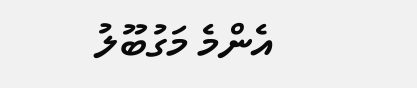އެންމެ މަގުބޫލު